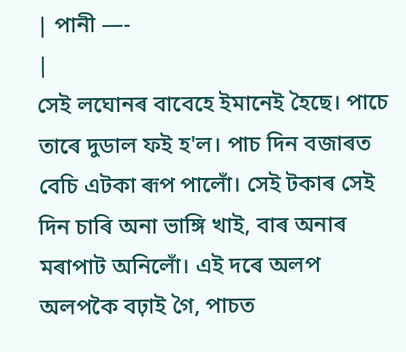| পানী —-
|
সেই লঘোনৰ বাবেহে ইমানেই হৈছে। পাচে তাৰে দুডাল ফই হ'ল। পাচ দিন বজাৰত বেচি এটকা ৰূপ পালোঁ। সেই টকাৰ সেই দিন চাৰি অনা ভাঙ্গি খাই, বাৰ অনাৰ মৰাপাট অনিলোঁ। এই দৰে অলপ অলপকৈ বঢ়াই গৈ, পাচত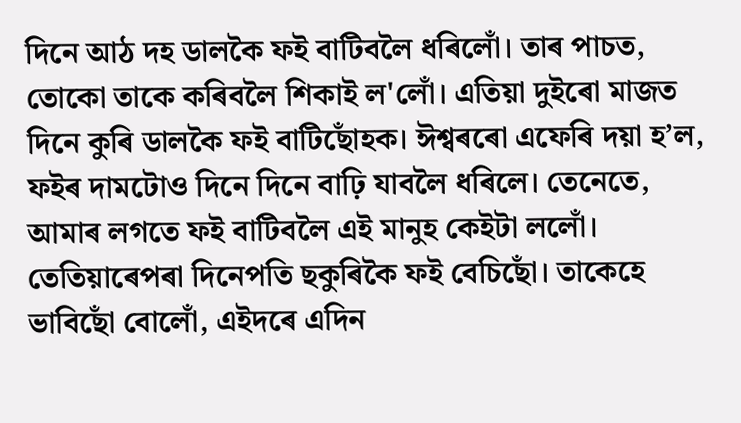দিনে আঠ দহ ডালকৈ ফই বাটিবলৈ ধৰিলোঁ। তাৰ পাচত, তোকো তাকে কৰিবলৈ শিকাই ল'লোঁ। এতিয়া দুইৰো মাজত দিনে কুৰি ডালকৈ ফই বাটিছোঁহক। ঈশ্বৰৰো এফেৰি দয়া হ’ল, ফইৰ দামটোও দিনে দিনে বাঢ়ি যাবলৈ ধৰিলে। তেনেতে, আমাৰ লগতে ফই বাটিবলৈ এই মানুহ কেইটা ললোঁ। তেতিয়াৰেপৰা দিনেপতি ছকুৰিকৈ ফই বেচিছোঁ। তাকেহে ভাবিছোঁ বোলোঁ, এইদৰে এদিন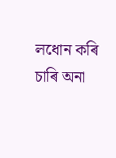লধোন কৰি চাৰি অনা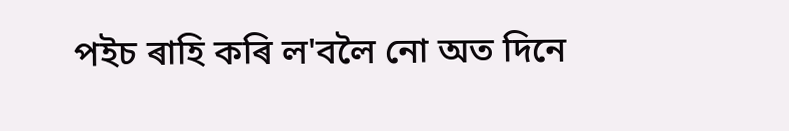পইচ ৰাহি কৰি ল'বলৈ নো অত দিনে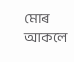মোৰ আকলে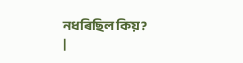নধৰিছিল কিয়?
|